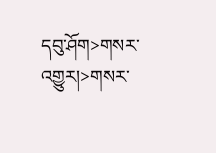དབུ་ཤོག>གསར་འགྱུར།>གསར་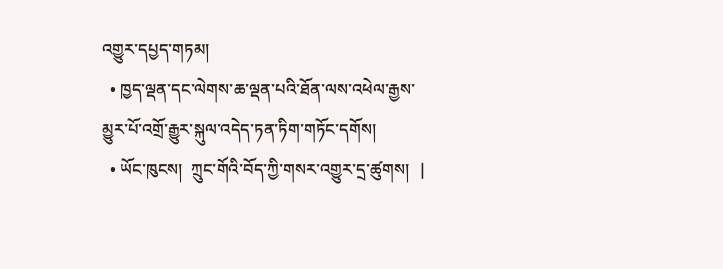འགྱུར་དཔྱད་གཏམ།
  • ཁྱད་ལྡན་དང་ལེགས་ཆ་ལྡན་པའི་ཐོན་ལས་འཕེལ་རྒྱས་མྱུར་པོ་འགྲོ་རྒྱུར་སྐུལ་འདེད་ཏན་ཏིག་གཏོང་དགོས།
  • ཡོང་ཁུངས།  ཀྲུང་གོའི་བོད་ཀྱི་གསར་འགྱུར་དྲ་ཚུགས།   |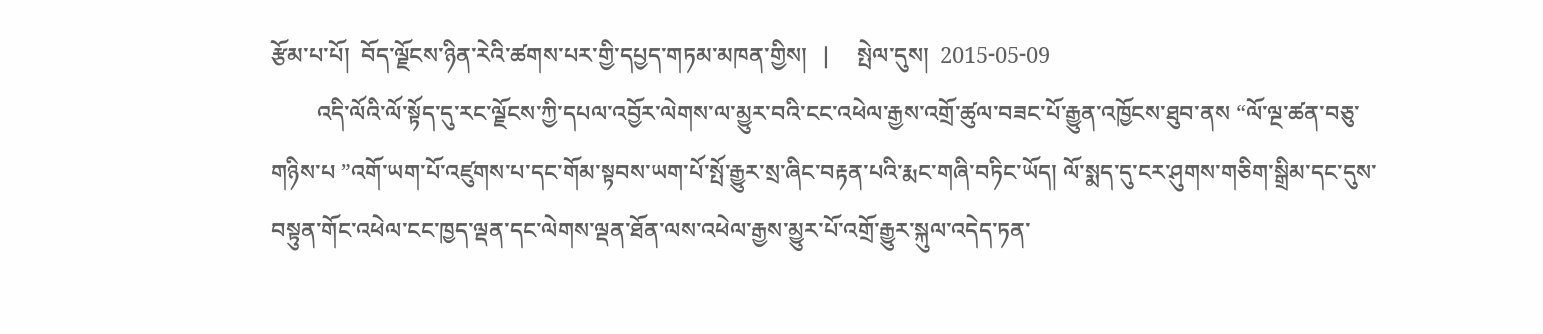རྩོམ་པ་པོ།  བོད་ལྗོངས་ཉིན་རེའི་ཚགས་པར་གྱི་དཔྱད་གཏམ་མཁན་གྱིས།   |     སྤེལ་དུས།  2015-05-09
        འདི་ལོའི་ལོ་སྟོད་དུ་རང་ལྗོངས་ཀྱི་དཔལ་འབྱོར་ལེགས་ལ་མྱུར་བའི་ངང་འཕེལ་རྒྱས་འགྲོ་ཚུལ་བཟང་པོ་རྒྱུན་འཁྱོངས་ཐུབ་ནས “ལོ་ལྔ་ཚན་བཅུ་གཉིས་པ ”འགོ་ཡག་པོ་འཛུགས་པ་དང་གོམ་སྟབས་ཡག་པོ་སྤོ་རྒྱུར་སྲ་ཞིང་བརྟན་པའི་རྨང་གཞི་བཏིང་ཡོད། ལོ་སྨད་དུ་ངར་ཤུགས་གཅིག་སྒྲིམ་དང་དུས་བསྟུན་གོང་འཕེལ་ངང་ཁྱད་ལྡན་དང་ལེགས་ལྡན་ཐོན་ལས་འཕེལ་རྒྱས་མྱུར་པོ་འགྲོ་རྒྱུར་སྐུལ་འདེད་ཏན་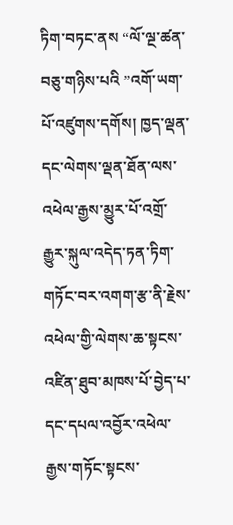ཏིག་བཏང་ནས “ལོ་ལྔ་ཚན་བཅུ་གཉིས་པའི ”འགོ་ཡག་པོ་འཛུགས་དགོས། ཁྱད་ལྡན་དང་ལེགས་ལྡན་ཐོན་ལས་འཕེལ་རྒྱས་མྱུར་པོ་འགྲོ་རྒྱུར་སྐུལ་འདེད་ཏན་ཏིག་གཏོང་བར་འགག་རྩ་ནི་རྗེས་འཕེལ་གྱི་ལེགས་ཆ་སྟངས་འཛིན་ཐུབ་མཁས་པོ་བྱེད་པ་དང་དཔལ་འབྱོར་འཕེལ་རྒྱས་གཏོང་སྟངས་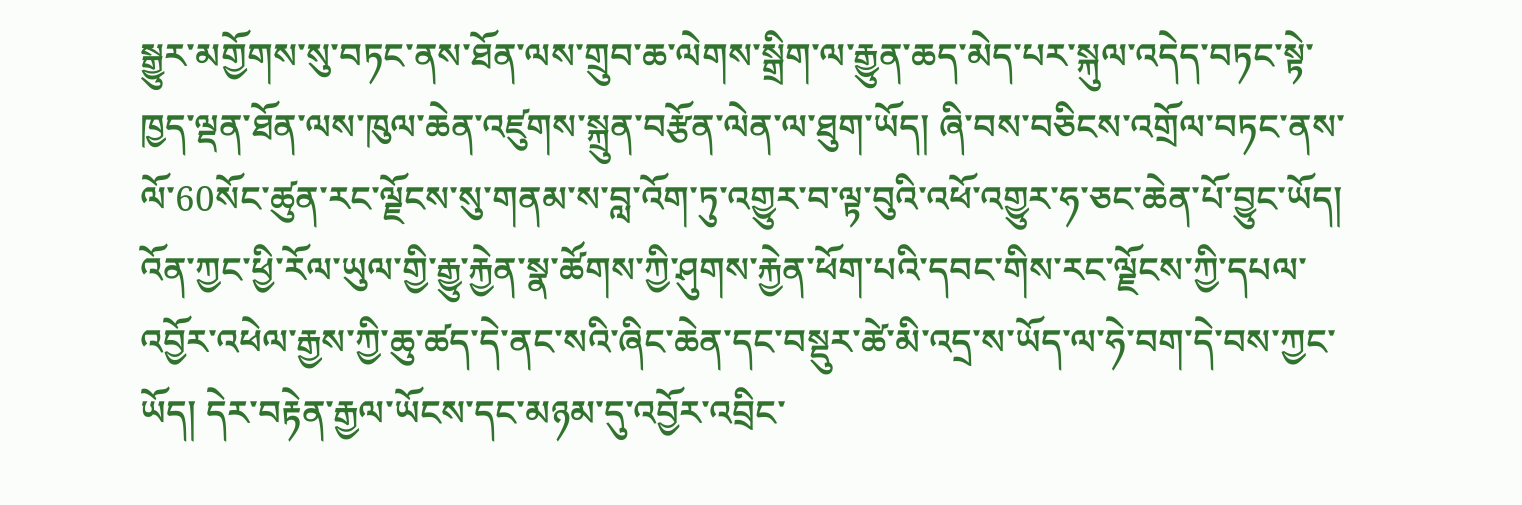སྒྱུར་མགྱོགས་སུ་བཏང་ནས་ཐོན་ལས་གྲུབ་ཆ་ལེགས་སྒྲིག་ལ་རྒྱུན་ཆད་མེད་པར་སྐུལ་འདེད་བཏང་སྟེ་ཁྱད་ལྡན་ཐོན་ལས་ཁུལ་ཆེན་འཛུགས་སྐྲུན་བརྩོན་ལེན་ལ་ཐུག་ཡོད། ཞི་བས་བཅིངས་འགྲོལ་བཏང་ནས་ལོ་60སོང་ཚུན་རང་ལྗོངས་སུ་གནམ་ས་བླ་འོག་ཏུ་འགྱུར་བ་ལྟ་བུའི་འཕོ་འགྱུར་ཧ་ཅང་ཆེན་པོ་བྱུང་ཡོད། འོན་ཀྱང་ཕྱི་རོལ་ཡུལ་གྱི་རྒྱུ་རྐྱེན་སྣ་ཚོགས་ཀྱི་ཤུགས་རྐྱེན་ཕོག་པའི་དབང་གིས་རང་ལྗོངས་ཀྱི་དཔལ་འབྱོར་འཕེལ་རྒྱས་ཀྱི་ཆུ་ཚད་དེ་ནང་སའི་ཞིང་ཆེན་དང་བསྡུར་ཚེ་མི་འདྲ་ས་ཡོད་ལ་ཧེ་བག་དེ་བས་ཀྱང་ཡོད། དེར་བརྟེན་རྒྱལ་ཡོངས་དང་མཉམ་དུ་འབྱོར་འབྲིང་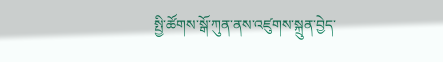སྤྱི་ཚོགས་སྒོ་ཀུན་ནས་འཛུགས་སྐྲུན་བྱེད་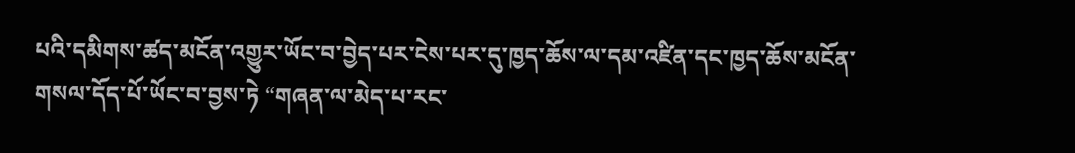པའི་དམིགས་ཚད་མངོན་འགྱུར་ཡོང་བ་བྱེད་པར་ངེས་པར་དུ་ཁྱད་ཆོས་ལ་དམ་འཛིན་དང་ཁྱད་ཆོས་མངོན་གསལ་དོད་པོ་ཡོང་བ་བྱས་ཏེ “གཞན་ལ་མེད་པ་རང་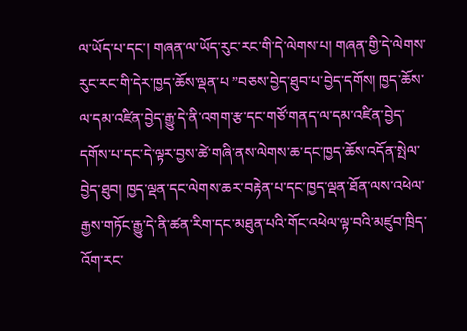ལ་ཡོད་པ་དང་། གཞན་ལ་ཡོད་རུང་རང་གི་དེ་ལེགས་པ། གཞན་གྱི་དེ་ལེགས་རུང་རང་གི་དེར་ཁྱད་ཆོས་ལྡན་པ ”བཅས་བྱེད་ཐུབ་པ་བྱེད་དགོས། ཁྱད་ཆོས་ལ་དམ་འཛིན་བྱེད་རྒྱུ་དེ་ནི་འགག་རྩ་དང་གཙོ་གནད་ལ་དམ་འཛིན་བྱེད་དགོས་པ་དང་དེ་ལྟར་བྱས་ཚེ་གཞི་ནས་ལེགས་ཆ་དང་ཁྱད་ཆོས་འདོན་སྤེལ་བྱེད་ཐུབ། ཁྱད་ལྡན་དང་ལེགས་ཆར་བརྟེན་པ་དང་ཁྱད་ལྡན་ཐོན་ལས་འཕེལ་རྒྱས་གཏོང་རྒྱུ་དེ་ནི་ཚན་རིག་དང་མཐུན་པའི་གོང་འཕེལ་ལྟ་བའི་མཛུབ་ཁྲིད་འོག་རང་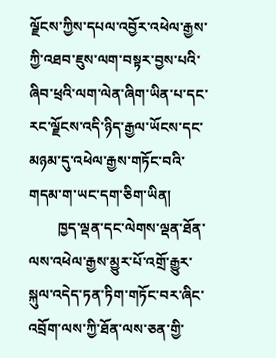ལྗོངས་ཀྱིས་དཔལ་འབྱོར་འཕེལ་རྒྱས་ཀྱི་འཐབ་ཇུས་ལག་བསྟར་བྱས་པའི་ཞིབ་ཕྲའི་ལག་ལེན་ཞིག་ཡིན་པ་དང་རང་ལྗོངས་འདི་ཉིད་རྒྱལ་ཡོངས་དང་མཉམ་དུ་འཕེལ་རྒྱས་གཏོང་བའི་གདམ་ག་ཡང་དག་ཅིག་ཡིན།
        ཁྱད་ལྡན་དང་ལེགས་ལྡན་ཐོན་ལས་འཕེལ་རྒྱས་མྱུར་པོ་འགྲོ་རྒྱུར་སྐུལ་འདེད་ཏན་ཏིག་གཏོང་བར་ཞིང་འབྲོག་ལས་ཀྱི་ཐོན་ལས་ཅན་གྱི་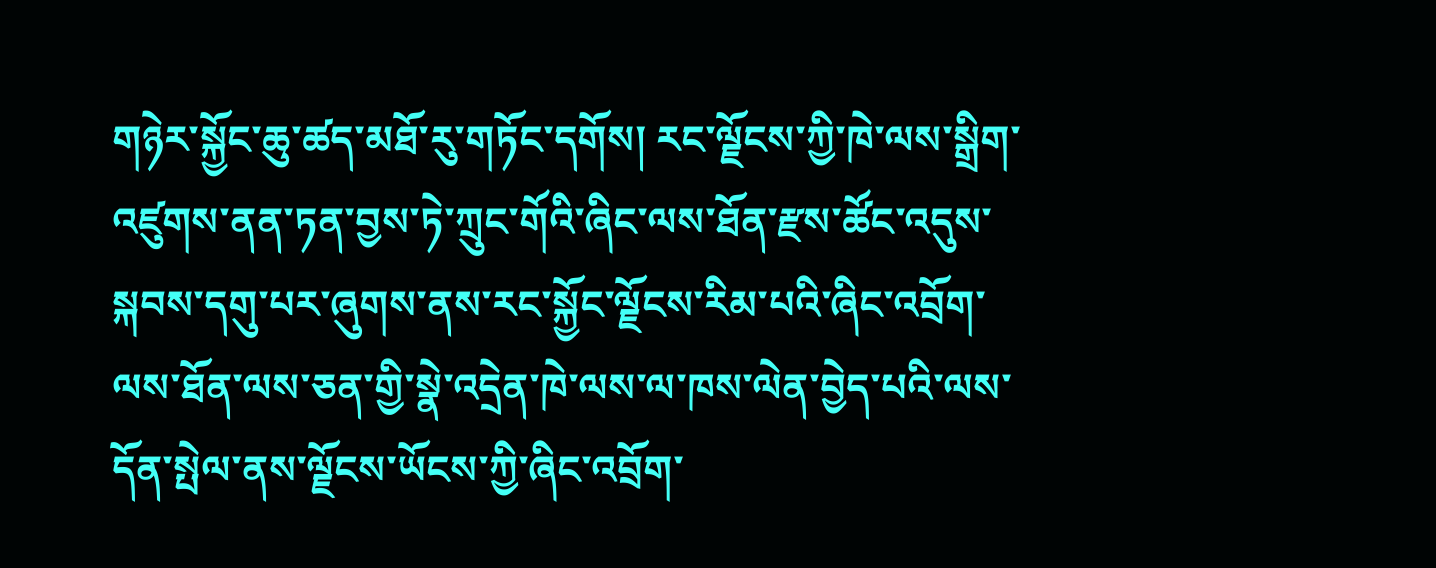གཉེར་སྐྱོང་ཆུ་ཚད་མཐོ་རུ་གཏོང་དགོས། རང་ལྗོངས་ཀྱི་ཁེ་ལས་སྒྲིག་འཛུགས་ནན་ཏན་བྱས་ཏེ་ཀྲུང་གོའི་ཞིང་ལས་ཐོན་རྫས་ཚོང་འདུས་སྐབས་དགུ་པར་ཞུགས་ནས་རང་སྐྱོང་ལྗོངས་རིམ་པའི་ཞིང་འབྲོག་ལས་ཐོན་ལས་ཅན་གྱི་སྣེ་འདྲེན་ཁེ་ལས་ལ་ཁས་ལེན་བྱེད་པའི་ལས་དོན་སྤེལ་ནས་ལྗོངས་ཡོངས་ཀྱི་ཞིང་འབྲོག་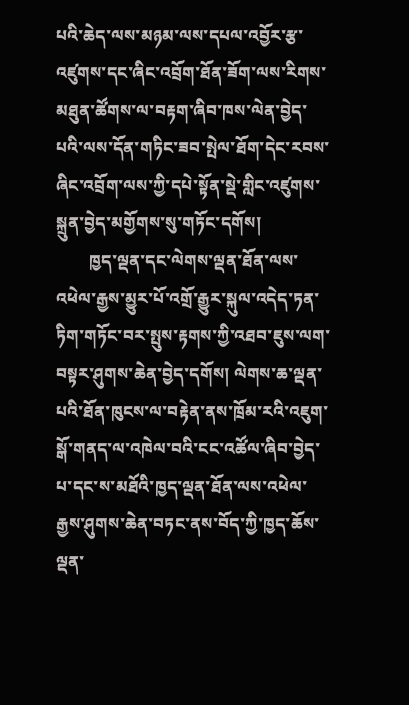པའི་ཆེད་ལས་མཉམ་ལས་དཔལ་འབྱོར་རྩ་འཛུགས་དང་ཞིང་འབྲོག་ཐོན་ཟོག་ལས་རིགས་མཐུན་ཚོགས་ལ་བརྟག་ཞིབ་ཁས་ལེན་བྱེད་པའི་ལས་དོན་གཏིང་ཟབ་སྤེལ་ཐོག་དེང་རབས་ཞིང་འབྲོག་ལས་ཀྱི་དཔེ་སྟོན་སྡེ་གླིང་འཛུགས་སྐྲུན་བྱེད་མགྱོགས་སུ་གཏོང་དགོས།
        ཁྱད་ལྡན་དང་ལེགས་ལྡན་ཐོན་ལས་འཕེལ་རྒྱས་མྱུར་པོ་འགྲོ་རྒྱུར་སྐུལ་འདེད་ཏན་ཏིག་གཏོང་བར་སྤུས་རྟགས་ཀྱི་འཐབ་ཇུས་ལག་བསྟར་ཤུགས་ཆེན་བྱེད་དགོས། ལེགས་ཆ་ལྡན་པའི་ཐོན་ཁུངས་ལ་བརྟེན་ནས་ཁྲོམ་རའི་འཇུག་སྒོ་གནད་ལ་འཁེལ་བའི་ངང་འཚོལ་ཞིབ་བྱེད་པ་དང་ས་མཐོའི་ཁྱད་ལྡན་ཐོན་ལས་འཕེལ་རྒྱས་ཤུགས་ཆེན་བཏང་ནས་བོད་ཀྱི་ཁྱད་ཆོས་ལྡན་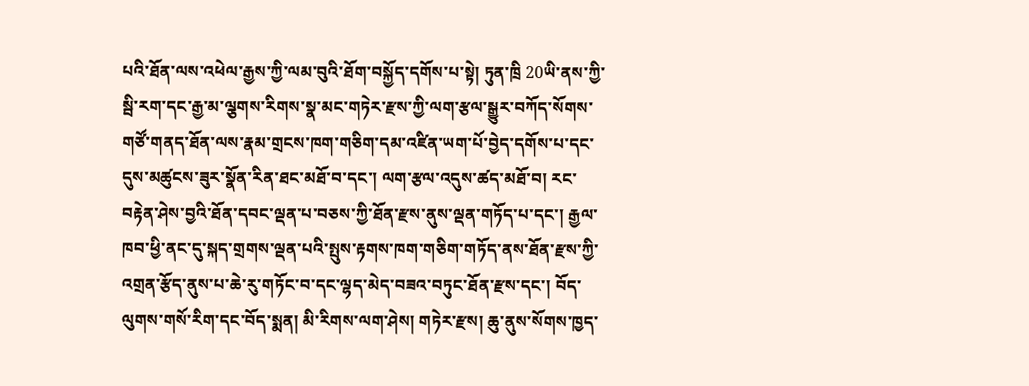པའི་ཐོན་ལས་འཕེལ་རྒྱས་ཀྱི་ལམ་བུའི་ཐོག་བསྐྱོད་དགོས་པ་སྟེ། ཏུན་ཁྲི 20ཡི་ནས་ཀྱི་སྦི་རག་དང་རྒྱ་མ་ལྕགས་རིགས་སྣ་མང་གཏེར་རྫས་ཀྱི་ལག་རྩལ་སྒྱུར་བཀོད་སོགས་གཙོ་གནད་ཐོན་ལས་རྣམ་གྲངས་ཁག་གཅིག་དམ་འཛིན་ཡག་པོ་བྱེད་དགོས་པ་དང་དུས་མཚུངས་ཟུར་སྣོན་རིན་ཐང་མཐོ་བ་དང་། ལག་རྩལ་འདུས་ཚད་མཐོ་བ། རང་བརྟེན་ཤེས་བྱའི་ཐོན་དབང་ལྡན་པ་བཅས་ཀྱི་ཐོན་རྫས་ནུས་ལྡན་གཏོད་པ་དང་། རྒྱལ་ཁབ་ཕྱི་ནང་དུ་སྐད་གྲགས་ལྡན་པའི་སྤུས་རྟགས་ཁག་གཅིག་གཏོད་ནས་ཐོན་རྫས་ཀྱི་འགྲན་རྩོད་ནུས་པ་ཆེ་རུ་གཏོང་བ་དང་ལྷད་མེད་བཟའ་བཏུང་ཐོན་རྫས་དང་། བོད་ལུགས་གསོ་རིག་དང་བོད་སྨན། མི་རིགས་ལག་ཤེས། གཏེར་རྫས། ཆུ་ནུས་སོགས་ཁྱད་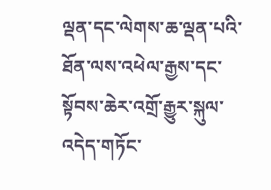ལྡན་དང་ལེགས་ཆ་ལྡན་པའི་ཐོན་ལས་འཕེལ་རྒྱས་དང་སྟོབས་ཆེར་འགྲོ་རྒྱུར་སྐུལ་འདེད་གཏོང་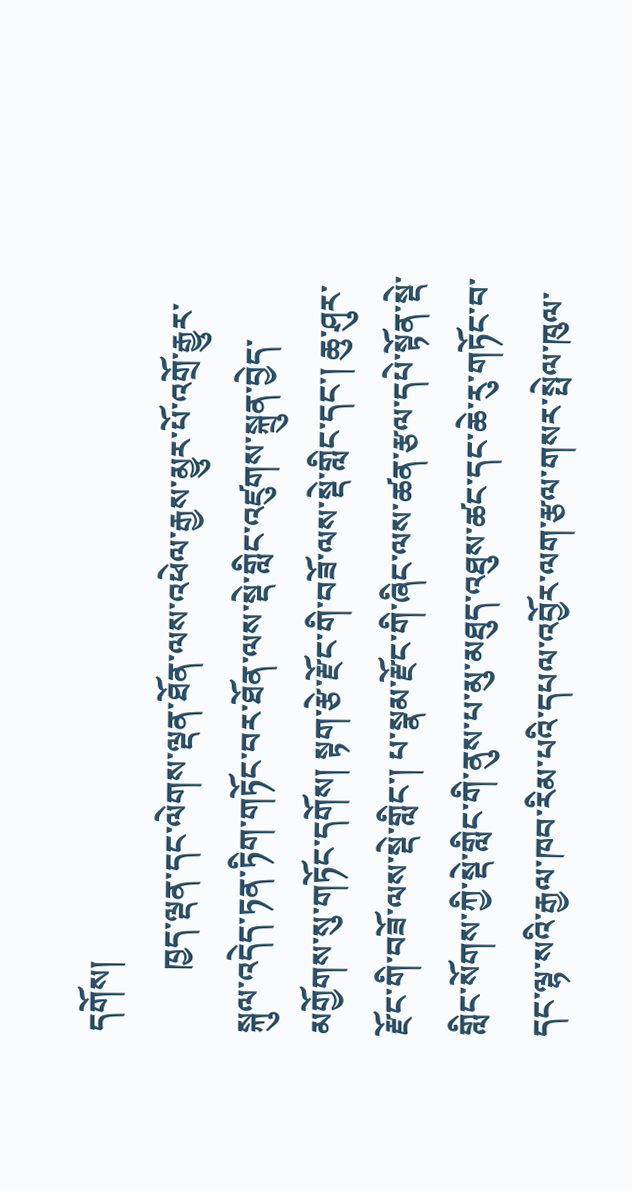དགོས།
        ཁྱད་ལྡན་དང་ལེགས་ལྡན་ཐོན་ལས་འཕེལ་རྒྱས་མྱུར་པོ་འགྲོ་རྒྱུར་སྐུལ་འདེད་ཏན་ཏིག་གཏོང་བར་ཐོན་ལས་སྡེ་གླིང་འཛུགས་སྐྲུན་བྱེད་མགྱོགས་སུ་གཏོང་དགོས། སྟག་རྩེ་རྫོང་གི་བཟོ་ལས་སྡེ་གླིང་དང་། ཆུ་ཤུར་རྫོང་གི་བཟོ་ལས་སྡེ་གླིང་། པ་སྣམ་རྫོང་གི་ཞིང་ལས་ཚན་རྩལ་དཔེ་སྟོན་སྡེ་གླིང་སོགས་ཀྱི་སྡེ་གླིང་གི་ནུས་པ་མུ་མཐུད་འཐུས་ཚང་དང་ཆེ་རུ་གཏོང་བ་དང་ལྷ་སའི་རྒྱལ་ཁབ་རིམ་པའི་དཔལ་འབྱོར་ལག་རྩལ་གསར་སྤེལ་ཁུལ་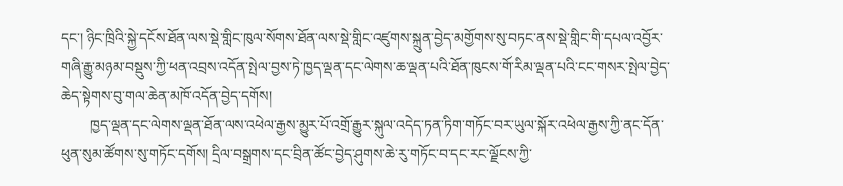དང་། ཉིང་ཁྲིའི་སྐྱེ་དངོས་ཐོན་ལས་སྡེ་གླིང་ཁུལ་སོགས་ཐོན་ལས་སྡེ་གླིང་འཛུགས་སྐྲུན་བྱེད་མགྱོགས་སུ་བཏང་ནས་སྡེ་གླིང་གི་དཔལ་འབྱོར་གཞི་རྒྱུ་མཉམ་བསྡུས་ཀྱི་ཕན་འབྲས་འདོན་སྤེལ་བྱས་ཏེ་ཁྱད་ལྡན་དང་ལེགས་ཆ་ལྡན་པའི་ཐོན་ཁུངས་གོ་རིམ་ལྡན་པའི་ངང་གསར་སྤེལ་བྱེད་ཆེད་སྟེགས་བུ་གལ་ཆེན་མཁོ་འདོན་བྱེད་དགོས།
        ཁྱད་ལྡན་དང་ལེགས་ལྡན་ཐོན་ལས་འཕེལ་རྒྱས་མྱུར་པོ་འགྲོ་རྒྱུར་སྐུལ་འདེད་ཏན་ཏིག་གཏོང་བར་ཡུལ་སྐོར་འཕེལ་རྒྱས་ཀྱི་ནང་དོན་ཕུན་སུམ་ཚོགས་སུ་གཏོང་དགོས། དྲིལ་བསྒྲགས་དང་བྲིན་ཚོང་བྱེད་ཤུགས་ཆེ་རུ་གཏོང་བ་དང་རང་ལྗོངས་ཀྱི་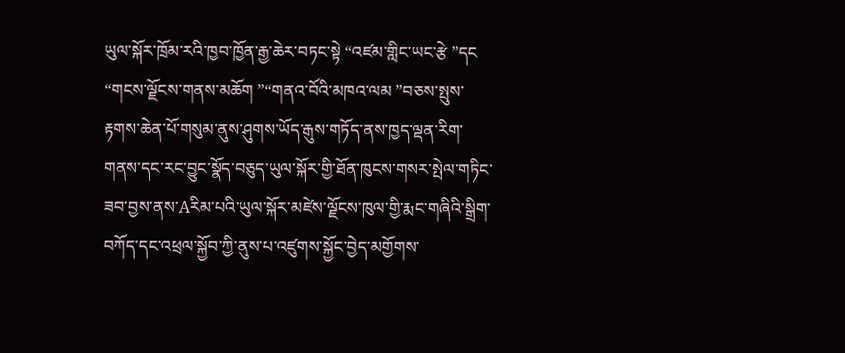ཡུལ་སྐོར་ཁྲོམ་རའི་ཁྱབ་ཁྱོན་རྒྱ་ཆེར་བཏང་སྟེ “འཛམ་གླིང་ཡང་རྩེ ”དང “གངས་ལྗོངས་གནས་མཆོག ”“གནའ་བོའི་མཁའ་ལམ ”བཅས་སྤུས་རྟགས་ཆེན་པོ་གསུམ་ནུས་ཤུགས་ཡོད་རྒུས་གཏོད་ནས་ཁྱད་ལྡན་རིག་གནས་དང་རང་བྱུང་སྣོད་བཅུད་ཡུལ་སྐོར་གྱི་ཐོན་ཁུངས་གསར་སྤེལ་གཏིང་ཟབ་བྱས་ནས་Aརིམ་པའི་ཡུལ་སྐོར་མཛེས་ལྗོངས་ཁུལ་གྱི་རྨང་གཞིའི་སྒྲིག་བཀོད་དང་འཕྲལ་སྐྱོབ་ཀྱི་ནུས་པ་འཛུགས་སྐྱོང་བྱེད་མགྱོགས་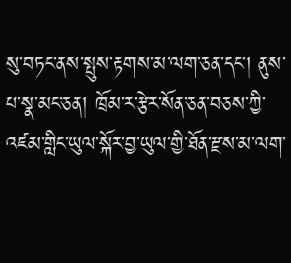སུ་བཏང་ནས་སྤུས་རྟགས་མ་ལག་ཅན་དང་། ནུས་པ་སྣ་མང་ཅན། ཁྲོམ་ར་རྩེར་སོན་ཅན་བཅས་ཀྱི་འཛམ་གླིང་ཡུལ་སྐོར་བྱ་ཡུལ་གྱི་ཐོན་རྫས་མ་ལག་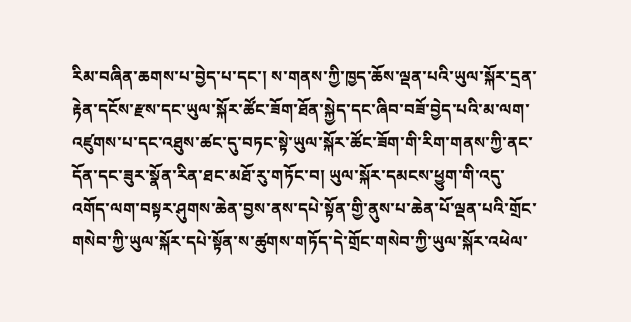རིམ་བཞིན་ཆགས་པ་བྱེད་པ་དང་། ས་གནས་ཀྱི་ཁྱད་ཆོས་ལྡན་པའི་ཡུལ་སྐོར་དྲན་རྟེན་དངོས་རྫས་དང་ཡུལ་སྐོར་ཚོང་ཟོག་ཐོན་སྐྱེད་དང་ཞིབ་བཟོ་བྱེད་པའི་མ་ལག་འཛུགས་པ་དང་འཐུས་ཚང་དུ་བཏང་སྟེ་ཡུལ་སྐོར་ཚོང་ཟོག་གི་རིག་གནས་ཀྱི་ནང་དོན་དང་ཟུར་སྣོན་རིན་ཐང་མཐོ་རུ་གཏོང་བ། ཡུལ་སྐོར་དམངས་ཕྱུག་གི་འདུ་འགོད་ལག་བསྟར་ཤུགས་ཆེན་བྱས་ནས་དཔེ་སྟོན་གྱི་ནུས་པ་ཆེན་པོ་ལྡན་པའི་གྲོང་གསེབ་ཀྱི་ཡུལ་སྐོར་དཔེ་སྟོན་ས་ཚུགས་གཏོད་དེ་གྲོང་གསེབ་ཀྱི་ཡུལ་སྐོར་འཕེལ་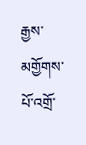རྒྱས་མགྱོགས་པོ་འགྲོ་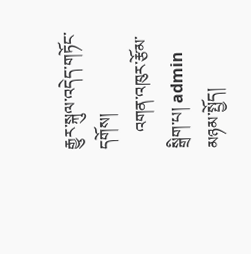རྒྱུར་སྐུལ་འདེད་གཏོང་དགོས།
    འགན་འཁུར་རྩོམ་སྒྲིག་པ། admin
མཉམ་སྤྱོད།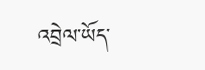འབྲེལ་ཡོད་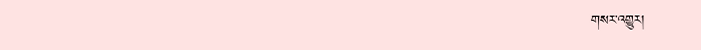གསར་འགྱུར།